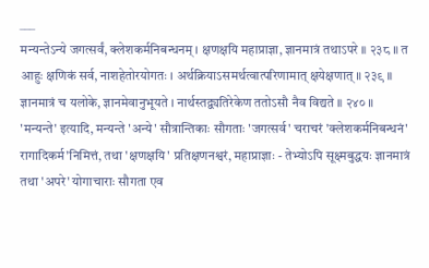___
मन्यन्तेऽन्ये जगत्सर्वं, क्लेशकर्मनिबन्धनम् । क्षणक्षयि महाप्राज्ञा, ज्ञानमात्रं तथाऽपरे ॥ २३८ ॥ त आहुः क्षणिकं सर्व, नाशहेतोरयोगतः । अर्थक्रियाऽसमर्थत्वात्परिणामात् क्षयेक्षणात् ॥ २३९ ॥ ज्ञानमात्रं च यलोके, ज्ञानमेवानुभूयते । नार्थस्तद्व्यतिरेकेण ततोऽसौ नैव विद्यते ॥ २४० ॥
'मन्यन्ते' इत्यादि, मन्यन्ते 'अन्ये' सौत्रान्तिकाः सौगताः 'जगत्सर्व' चराचरं 'क्लेशकर्मनिबन्धनं' रागादिकर्म'निमित्तं, तथा 'क्षणक्षयि' प्रतिक्षणनश्वरं, महाप्राज्ञाः - तेभ्योऽपि सूक्ष्मबुद्धयः ज्ञानमात्रं तथा 'अपरे' योगाचाराः सौगता एव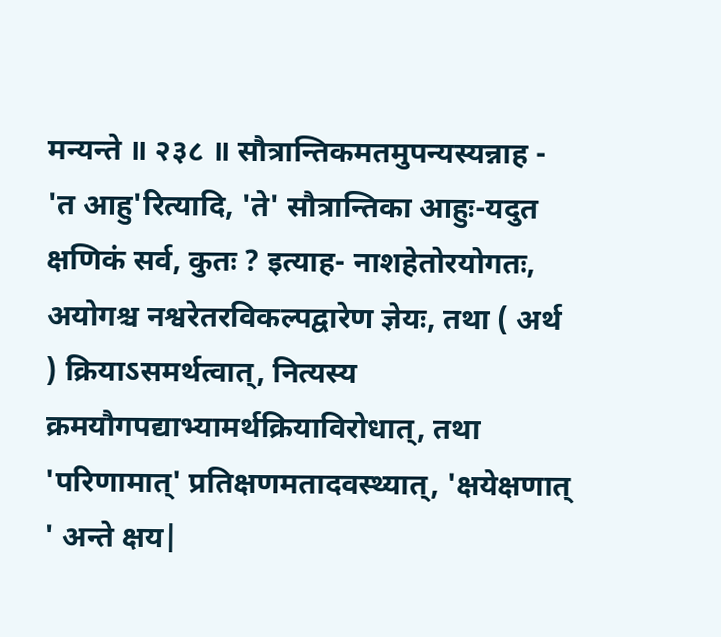मन्यन्ते ॥ २३८ ॥ सौत्रान्तिकमतमुपन्यस्यन्नाह - 'त आहु'रित्यादि, 'ते' सौत्रान्तिका आहुः-यदुत क्षणिकं सर्व, कुतः ? इत्याह- नाशहेतोरयोगतः, अयोगश्च नश्वरेतरविकल्पद्वारेण ज्ञेयः, तथा ( अर्थ ) क्रियाऽसमर्थत्वात्, नित्यस्य क्रमयौगपद्याभ्यामर्थक्रियाविरोधात्, तथा 'परिणामात्' प्रतिक्षणमतादवस्थ्यात्, 'क्षयेक्षणात् ' अन्ते क्षय|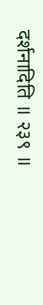दर्शनादिति ॥ २३९ ॥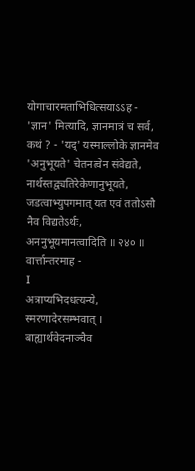योगाचारमताभिधित्सयाऽऽह - 'ज्ञान' मित्यादि, ज्ञानमात्रं च सर्व, कथं ? - 'यद्' यस्माल्लोके ज्ञानमेव 'अनुभूयते' चेतनत्वेन संवेद्यते, नार्थस्तद्व्यतिरेकेणानुभूयते, जडत्वाभ्युपगमात् यत एवं ततोऽसौ नैव विद्यतेऽर्थः, अननुभूयमानत्वादिति ॥ २४० ॥ वार्त्तान्तरमाह -
I
अत्राप्यभिदधत्यन्ये, स्मरणादेरसम्भवात् । बाह्यार्थवेदनाञ्चैव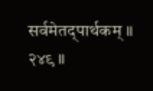सर्वमेतद्पार्थकम् ॥ २४९ ॥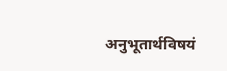अनुभूतार्थविषयं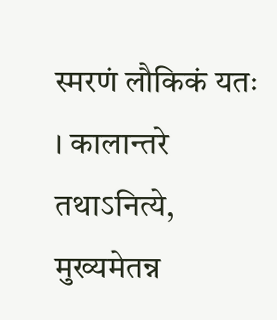स्मरणं लौकिकं यतः । कालान्तरे तथाऽनित्ये, मुख्यमेतन्न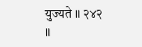युज्यते ॥ २४२ ॥